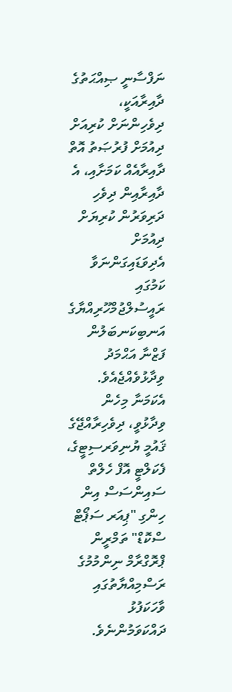ނަފްސާނީ ޞިއްޙަތުގެ ދާއިރާއަކީ، ދިވެހިންނަށް ކުރިއަށް ދިއުމަށް ފުރުޞަތު އޮތް ދާއިރާއެއް ކަމަށާއި، އެ ދާއިރާއިން ދިވެހި ދަރިވަރުން ކުރިޔަށް ދިއުމަށް އެދިވަޑައިގަންނަވާ ކަމުގައި ރައީސުލްޖުމްހޫރިއްޔާގެ އަނބިކަނބަލުން ފަޒްނާ އަޙްމަދު ވިދާޅުވެއްޖެއެވެ. އެކަމަނާ މިހެން ވިދާޅުވީ، ދިވެހިރާއްޖޭގެ ޤައުމީ ޔުނިވަރސިޓީގެ، ފެކަލްޓީ އޮފް ހެލްތް ސައިންސަސް އިން ހިންގި "ޕިއަރ ސަޕޯޓް ސްކޮޑް" ތަމްރީން ޕްރޮގްރާމް ނިންމުމުގެ ރަސްމިއްޔާތުގައި ވާހަކަފުޅު ދައްކަވަމުންނެވެ.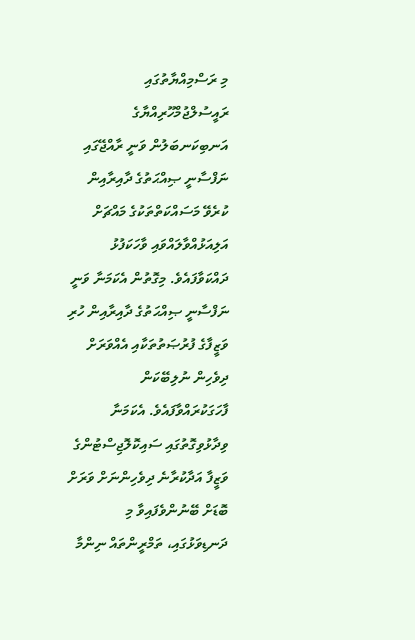މި ރަސްމިއްޔާތުގައި ރައީސުލްޖުމްހޫރިއްޔާގެ އަނބިކަނބަލުން ވަނީ ރާއްޖޭގައި ނަފްސާނީ ޞިއްޙަތުގެ ދާއިރާއިން ކުރެވޭ މަސައްކަތްތަކުގެ މައްޗަށް އަލިއަޅުއްވާލައްވައި ވާހަކަފުޅު ދައްކަވާފައެވެ. މިގޮތުން އެކަމަނާ ވަނީ ނަފްސާނީ ޞިއްޙަތުގެ ދާއިރާއިން ހުރި ވަޒީފާގެ ފުރުޞަތުތަކާއި އެއްވަރަށް ދިވެހިން ނުލިބޭކަން ފާހަގަކުރައްވާފައެވެ. އެކަމަނާ ވިދާޅުވިގޮތުގައި ސައިކޮލޮޖިސްޓުންގެ ވަޒީފާ އަދާކުރާނެ ދިވެހިންނަށް ވަރަށް ބޮޑަށް ބޭނުންވެފައިވާ މި ދަނޑިވަޅުގައި، ތަމްރީންތައް ނިންމާ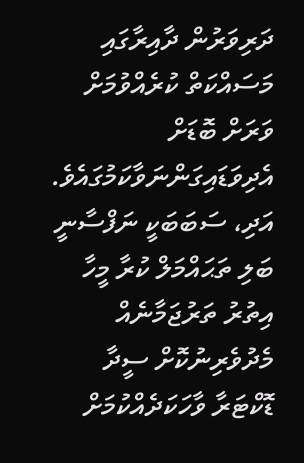ދަރިވަރުން ދާއިރާގައި މަސައްކަތް ކުރެއްވުމަށް ވަރަށް ބޮޑަށް އެދިވަޑައިގަންނަވާކަމުގައެވެ. އަދި، ސަބަބަކީ ނަފްސާނީ ބަލި ތަޙައްމަލް ކުރާ މީހާ އިތުރު ތަރުޖަމާނެއް މެދުވެރިނުކޮށް ސީދާ ޑޮކްޓަރާ ވާހަކަދެއްކުމަށް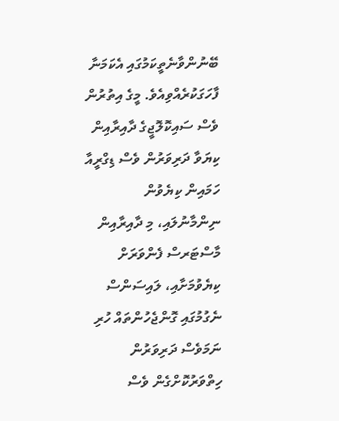ބޭނުންވާނެތީކަމުގައި އެކަމަނާ ފާހަގަކުރެއްވިއެވެ. މީގެ އިތުރުން ވެސް ސައިކޮލޮޖީގެ ދާއިރާއިން ކިޔަވާ ދަރިވަރުން ވެސް ޑިގްރީއާ ހަމައިން ކިޔެވުން ނިންމާނުލައި، މި ދާއިރާއިން މާސްޓަރސް ފެންވަރަށް ކިޔެވުމަށާއި، ލައިސަންސް ނެގުމުގައި ގޮންޖެހުންތައް ހުރި ނަމަވެސް ދަރިވަރުން ހިތްވަރުކޮށްގެން ވެސް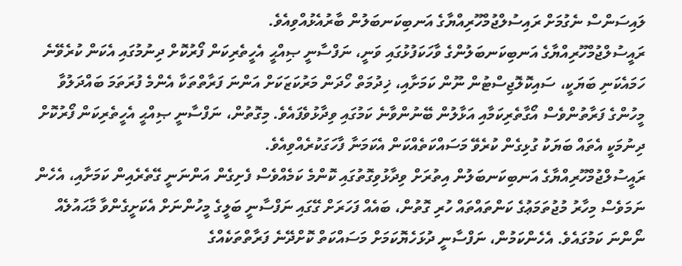ލައިސަންސް ނެގުމަށް ރައިސުލްޖުމްހޫރިއްޔާގެ އަނބިކަނބަލުން ބާރުއެޅުއްވިއެވެ.
ރައީސުލްޖުމްހޫރިއްޔާގެ އަނބިކަނބަލުންގެ ވާހަކަފުޅުގައި ވަނީ، ނަފްސާނީ ޞިއްޙީ އެހީތެރިކަން ފޯރުކޮށް ދިނުމުގައި އެކަން ކުރެވޭނެ ހަމައެކަނި ބަޔަކީ، ސައިކޮލޮޖިސްޓުން ނޫން ކަމަށާއި، ޚިދުމަތް ހޯދަން މަރުކަޒަކަށް އަންނަ ފަރާތްތަކާ އެންމެ ފުރަތަމަ ބައްދަލުވާ މީހުންގެ ފަރާތުންވެސް އޯގާތެރިކަމާއި އަޅާލުން ބޭނުންވާނެ ކަމުގައި ވިދާޅުވެފައެވެ. މިގޮތުން، ނަފްސާނީ ޞިއްޙީ އެހީތެރިކަން ފޯރުކޮށް ދިނުމަކީ އެތައް ބަޔަކު ގުޅިގެން ކުރެވޭ މަސައްކަތެއްކަން އެކަމަނާ ފާހަގަކުރެއްވިއެވެ.
ރައީސުލްޖުމްހޫރިއްޔާގެ އަނބިކަނބަލުން އިތުރަށް ވިދާޅުވިގޮތުގައި ކޮންމެ ކަމެއްވެސް ފެށިގެން އަންނަނީ ގޭތެރެއިން ކަމަށާއި، އެހެން ނަމަވެސް މިހާރު މުޖުތަމަޢުގެ ކަންތައްތައް ހުރި ގޮތުން، ބައެއް ފަހަރަށް ގޭގައި ނަފްސާނީ ބަލީގެ މީހުންނަށް އެކަށީގެންވާ މާޙައުލެއް ނޯންނަ ކަމުގައެވެ. އެހެންކަމުން، ނަފްސާނީ ދުޅަހެޔޮކަމަށް މަސައްކަތް ކޮށްދޭނެ ފަރާތްތަކެއްގެ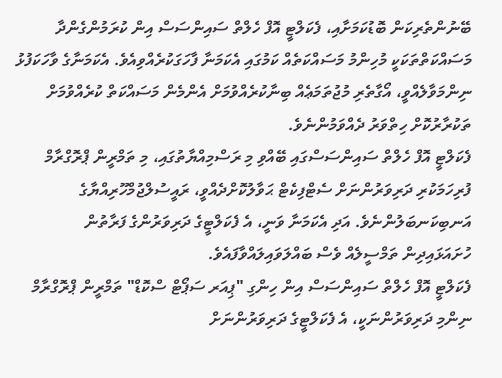ބޭނުންތެރިކަން ބޮޑުކަމަށާއި، ފެކަލްޓީ އޮފް ހެލްތް ސައިންސަސް އިން ކުރަމުންގެންދާ މަސައްކަތްތަކަކީ މުހިންމު މަސައްކަތެއް ކަމުގައި އެކަމަނާ ފާހަގަކުރެއްވިއެވެ. އެކަމަނާގެ ވާހަކަފުޅު ނިންމަވާލެއްވީ، އޯގާތެރި މުޖުތަމަޢެއް ބިނާކުރެއްވުމަށް އެންމެން މަސައްކަތް ކުރެއްވުމަށް ތަކުރާރުކޮށް ހިތްވަރު ދެއްވަމުންނެވެ.
ފެކަލްޓީ އޮފް ހެލްތް ސައިންސަސްގައި ބޭއްވި މި ރަސްމިއްޔާތުގައި، މި ތަމްރީން ޕްރޮގްރާމް ފުރިހަމަކުރި ދަރިވަރުންނަށް ސެޓްފިކެޓް ޙަވާލުކޮށްދެއްވީ، ރައީސުލްޖުމްހޫރިއްޔާގެ އަނބިކަނބަލުންނެވެ. އަދި އެކަމަނާ ވަނީ، އެ ފެކަލްޓީގެ ދަރިވަރުންގެ ފަރާތުން ހުށައަޅައިދިން ތަމްސީލެއް ވެސް ބައްލަވައިލައްވާފައެވެ.
ފެކަލްޓީ އޮފް ހެލްތް ސައިންސަސް އިން ހިންގި "ޕިއަރ ސަޕޯޓް ސްކޮޑް" ތަމްރީން ޕްރޮގްރާމް ނިންމި ދަރިވަރުންނަކީ، އެ ފެކަލްޓީގެ ދަރިވަރުންނަށް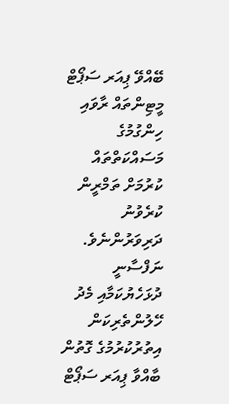ބޭއްވޭ ޕިއަރ ސަޕޯޓް މީޓިންތައް ރާވައި ހިންގުމުގެ މަސައްކަތްތައް ކުރުމަށް ތަމްރީން ކުރެވުނު ދަރިވަރުންނެވެ. ނަފްސާނީ ދުޅަހެޔުކަމާއި މެދު ހޭލުންތެރިކަން އިތުރުކުރުމުގެ ގޮތުން ބާއްވާ ޕިއަރ ސަޕޯޓް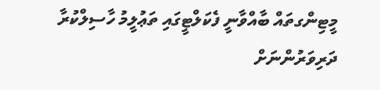މީޓިންގތައް ބާއްވާނީ ފެކަލްޓީގައި ތަޢުލީމު ހާސިލްކުރާ ދަރިވަރުންނަށް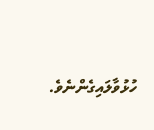ހުޅުވާލައިގެންނެވެ.